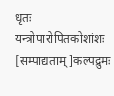धृतः
यन्त्रोपारोपितकोशांशः
[सम्पाद्यताम्]कल्पद्रुमः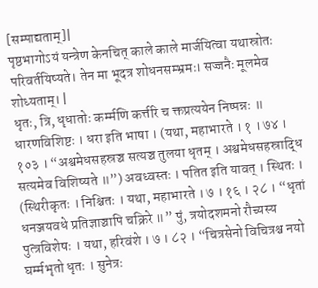[सम्पाद्यताम्]|
पृष्ठभागोऽयं यन्त्रेण केनचित् काले काले मार्जयित्वा यथास्रोतः परिवर्तयिष्यते। तेन मा भूदत्र शोधनसम्भ्रमः। सज्जनैः मूलमेव शोध्यताम्। |
धृतः, त्रि, धृधातोः कर्म्मणि कर्त्तरि च क्तप्रत्ययेन निष्पन्नः ॥ धारणविशिष्टः । धरा इति भाषा । (यथा, महाभारते । १ । ७४ । १०३ । “अश्वमेधसहस्रञ्च सत्यञ्च तुलया धृतम् । अश्वमेधसहस्राद्धि सत्यमेव विशिष्यते ॥”) अवध्वस्तः । पतित इति यावत् । स्थितः । (स्थिरीकृतः । निश्चितः । यथा, महाभारते । ७ । १६ । २८ । “धृतां धनञ्जयवधे प्रतिज्ञाञ्चापि चक्रिरे ॥” पुं, त्रयोदशमनो रौच्यस्य पुत्त्रविशेषः । यथा, हरिवंशे । ७ । ८२ । “चित्रसेनो विचित्रश्च नयो घर्म्मभृतो धृतः । सुनेत्रः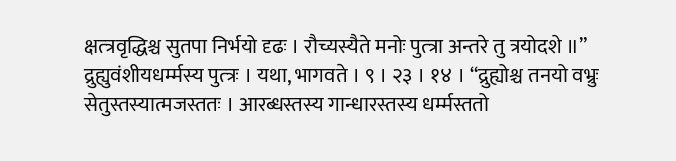क्षत्त्रवृद्धिश्च सुतपा निर्भयो दृढः । रौच्यस्यैते मनोः पुत्त्रा अन्तरे तु त्रयोदशे ॥” द्रुह्युवंशीयधर्म्मस्य पुत्त्रः । यथा, भागवते । ९ । २३ । १४ । “द्रुह्योश्च तनयो वभ्रुः सेतुस्तस्यात्मजस्ततः । आरब्धस्तस्य गान्धारस्तस्य धर्म्मस्ततो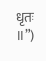धृतः ॥”)